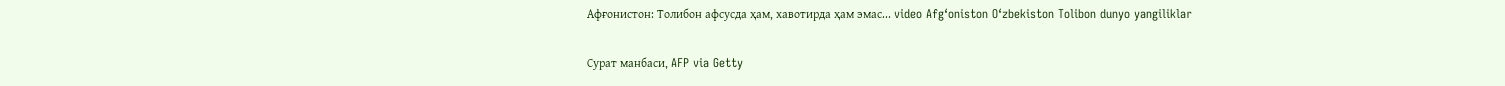Афғонистон: Толибон афсусда ҳам, хавотирда ҳам эмас... video Afg‘oniston O‘zbekiston Tolibon dunyo yangiliklar

Сурат манбаси, AFP via Getty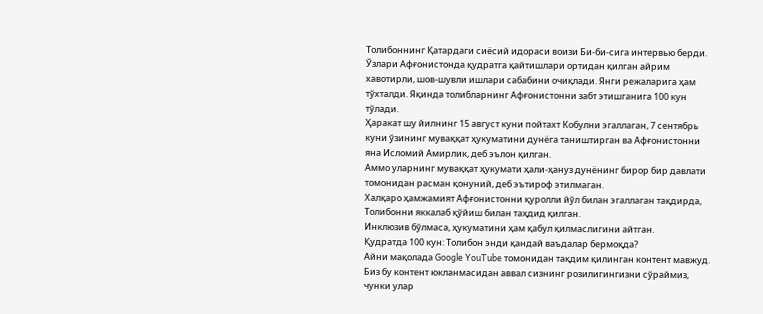Толибоннинг Қатардаги сиёсий идораси воизи Би-би-сига интервью берди. Ўзлари Афғонистонда қудратга қайтишлари ортидан қилган айрим хавотирли, шов-шувли ишлари сабабини очиқлади. Янги режаларига ҳам тўхталди. Яқинда толибларнинг Афғонистонни забт этишганига 100 кун тўлади.
Ҳаракат шу йилнинг 15 август куни пойтахт Кобулни эгаллаган, 7 сентябрь куни ўзининг муваққат ҳукуматини дунёга таништирган ва Афғонистонни яна Исломий Амирлик, деб эълон қилган.
Аммо уларнинг муваққат ҳукумати ҳали-ҳануз дунёнинг бирор бир давлати томонидан расман қонуний, деб эътироф этилмаган.
Халқаро ҳамжамият Афғонистонни қуролли йўл билан эгаллаган тақдирда, Толибонни яккалаб қўйиш билан таҳдид қилган.
Инклюзив бўлмаса, ҳукуматини ҳам қабул қилмаслигини айтган.
Қудратда 100 кун: Толибон энди қандай ваъдалар бермоқда?
Айни мақолада Google YouTube томонидан тақдим қилинган контент мавжуд. Биз бу контент юкланмасидан аввал сизнинг розилигингизни сўраймиз, чунки улар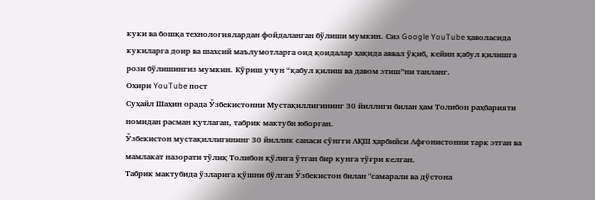куки ва бошқа технологиялардан фойдаланган бўлиши мумкин. Сиз Google YouTube ҳаволасида кукиларга доир ва шахсий маълумотларга оид қоидалар ҳақида аввал ўқиб, кейин қабул қилишга рози бўлишингиз мумкин. Кўриш учун “қабул қилиш ва давом этиш”ни танланг.
Охири YouTube пост
Суҳайл Шаҳин орада Ўзбекистонни Мустақиллигининг 30 йиллиги билан ҳам Толибон раҳбарияти номидан расман қутлаган, табрик мактуби юборган.
Ўзбекистон мустақиллигининг 30 йиллик санаси сўнгги АҚШ ҳарбийси Афғонистонни тарк этган ва мамлакат назорати тўлиқ Толибон қўлига ўтган бир кунга тўғри келган.
Табрик мактубида ўзларига қўшни бўлган Ўзбекистон билан "самарали ва дўстона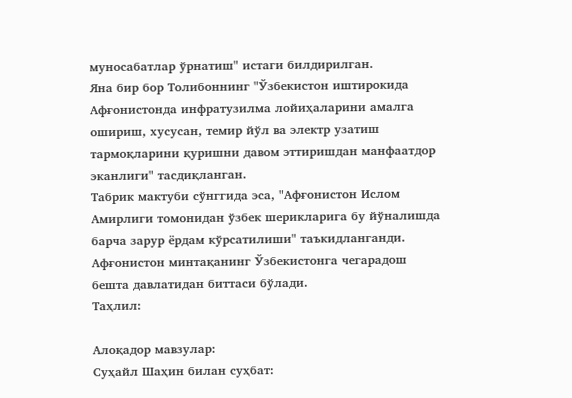муносабатлар ўрнатиш" истаги билдирилган.
Яна бир бор Толибоннинг "Ўзбекистон иштирокида Афғонистонда инфратузилма лойиҳаларини амалга ошириш, хусусан, темир йўл ва электр узатиш тармоқларини қуришни давом эттиришдан манфаатдор эканлиги" тасдиқланган.
Табрик мактуби сўнггида эса, "Афғонистон Ислом Амирлиги томонидан ўзбек шерикларига бу йўналишда барча зарур ёрдам кўрсатилиши" таъкидланганди.
Афғонистон минтақанинг Ўзбекистонга чегарадош бешта давлатидан биттаси бўлади.
Таҳлил:

Алоқадор мавзулар:
Суҳайл Шаҳин билан суҳбат: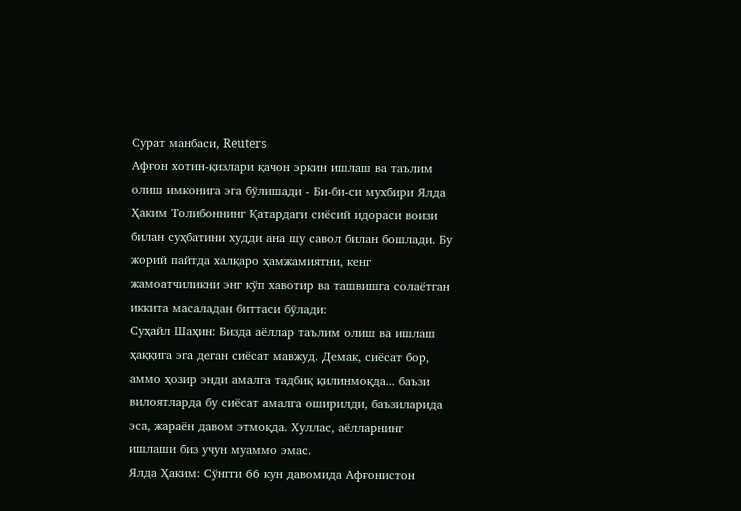Сурат манбаси, Reuters
Афғон хотин-қизлари қачон эркин ишлаш ва таълим олиш имконига эга бўлишади - Би-би-си мухбири Ялда Ҳаким Толибоннинг Қатардаги сиёсий идораси воизи билан суҳбатини худди ана шу савол билан бошлади. Бу жорий пайтда халқаро ҳамжамиятни, кенг жамоатчиликни энг кўп хавотир ва ташвишга солаётган иккита масаладан биттаси бўлади:
Суҳайл Шаҳин: Бизда аёллар таълим олиш ва ишлаш ҳаққига эга деган сиёсат мавжуд. Демак, сиёсат бор, аммо ҳозир энди амалга тадбиқ қилинмоқда... баъзи вилоятларда бу сиёсат амалга оширилди, баъзиларида эса, жараён давом этмоқда. Хуллас, аёлларнинг ишлаши биз учун муаммо эмас.
Ялда Ҳаким: Сўнгги 66 кун давомида Афғонистон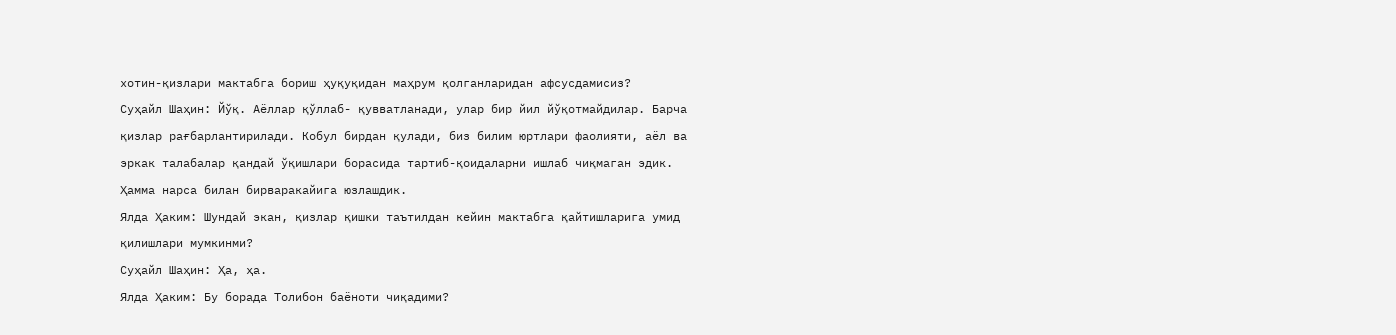хотин-қизлари мактабга бориш ҳуқуқидан маҳрум қолганларидан афсусдамисиз?
Суҳайл Шаҳин: Йўқ. Аёллар қўллаб- қувватланади, улар бир йил йўқотмайдилар. Барча қизлар рағбарлантирилади. Кобул бирдан қулади, биз билим юртлари фаолияти, аёл ва эркак талабалар қандай ўқишлари борасида тартиб-қоидаларни ишлаб чиқмаган эдик. Ҳамма нарса билан бирваракайига юзлашдик.
Ялда Ҳаким: Шундай экан, қизлар қишки таътилдан кейин мактабга қайтишларига умид қилишлари мумкинми?
Суҳайл Шаҳин: Ҳа, ҳа.
Ялда Ҳаким: Бу борада Толибон баёноти чиқадими?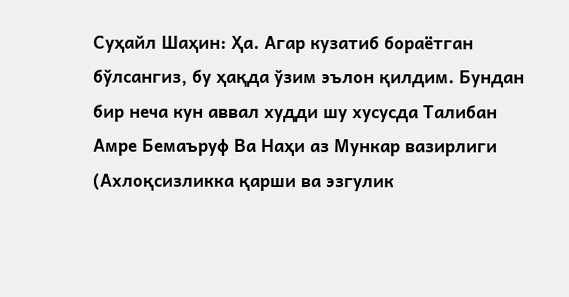Суҳайл Шаҳин: Ҳа. Агар кузатиб бораётган бўлсангиз, бу ҳақда ўзим эълон қилдим. Бундан бир неча кун аввал худди шу хусусда Талибан Амре Бемаъруф Ва Наҳи аз Мункар вазирлиги (Ахлоқсизликка қарши ва эзгулик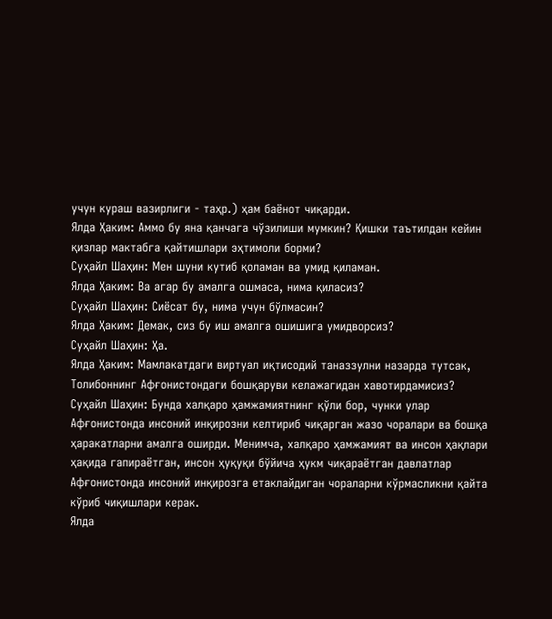учун кураш вазирлиги - таҳр.) ҳам баёнот чиқарди.
Ялда Ҳаким: Аммо бу яна қанчага чўзилиши мумкин? Қишки таътилдан кейин қизлар мактабга қайтишлари эҳтимоли борми?
Суҳайл Шаҳин: Мен шуни кутиб қоламан ва умид қиламан.
Ялда Ҳаким: Ва агар бу амалга ошмаса, нима қиласиз?
Суҳайл Шаҳин: Сиёсат бу, нима учун бўлмасин?
Ялда Ҳаким: Демак, сиз бу иш амалга ошишига умидворсиз?
Суҳайл Шаҳин: Ҳа.
Ялда Ҳаким: Мамлакатдаги виртуал иқтисодий таназзулни назарда тутсак, Толибоннинг Афғонистондаги бошқаруви келажагидан хавотирдамисиз?
Суҳайл Шаҳин: Бунда халқаро ҳамжамиятнинг қўли бор, чунки улар Афғонистонда инсоний инқирозни келтириб чиқарган жазо чоралари ва бошқа ҳаракатларни амалга оширди. Менимча, халқаро ҳамжамият ва инсон ҳақлари ҳақида гапираётган, инсон ҳуқуқи бўйича ҳукм чиқараётган давлатлар Афғонистонда инсоний инқирозга етаклайдиган чораларни кўрмасликни қайта кўриб чиқишлари керак.
Ялда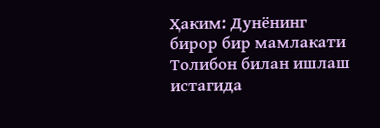Ҳаким: Дунёнинг бирор бир мамлакати Толибон билан ишлаш истагида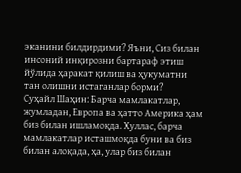эканини билдирдими? Яъни, Сиз билан инсоний инқирозни бартараф этиш йўлида ҳаракат қилиш ва ҳукуматни тан олишни истаганлар борми?
Суҳайл Шаҳин: Барча мамлакатлар, жумладан, Европа ва ҳатто Америка ҳам биз билан ишламоқда. Хуллас, барча мамлакатлар исташмоқда буни ва биз билан алоқада, ҳа, улар биз билан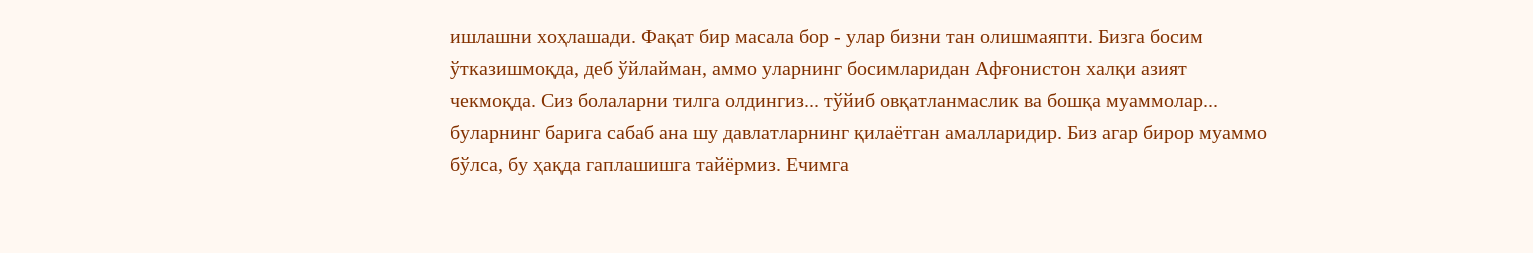ишлашни хоҳлашади. Фақат бир масала бор - улар бизни тан олишмаяпти. Бизга босим ўтказишмоқда, деб ўйлайман, аммо уларнинг босимларидан Афғонистон халқи азият чекмоқда. Сиз болаларни тилга олдингиз... тўйиб овқатланмаслик ва бошқа муаммолар... буларнинг барига сабаб ана шу давлатларнинг қилаётган амалларидир. Биз агар бирор муаммо бўлса, бу ҳақда гаплашишга тайёрмиз. Ечимга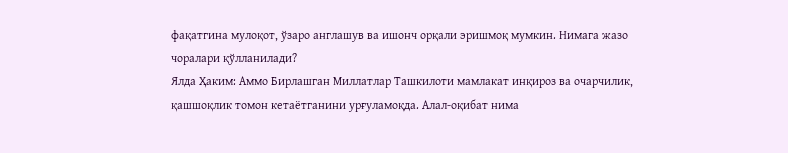фақатгина мулоқот, ўзаро англашув ва ишонч орқали эришмоқ мумкин. Нимага жазо чоралари қўлланилади?
Ялда Ҳаким: Аммо Бирлашган Миллатлар Ташкилоти мамлакат инқироз ва очарчилик, қашшоқлик томон кетаётганини урғуламоқда. Алал-оқибат нима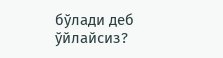бўлади деб ўйлайсиз?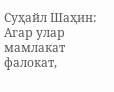Суҳайл Шаҳин: Агар улар мамлакат фалокат,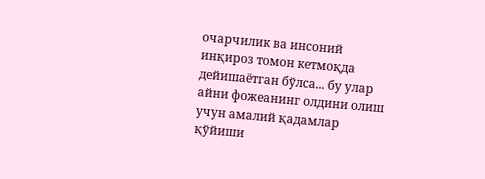очарчилик ва инсоний инқироз томон кетмоқда дейишаётган бўлса... бу улар айни фожеанинг олдини олиш учун амалий қадамлар қўйиши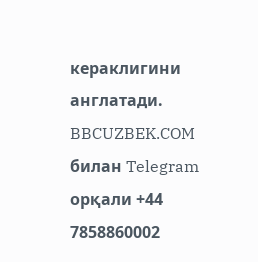кераклигини англатади.
BBCUZBEK.COM билан Telegram орқали +44 7858860002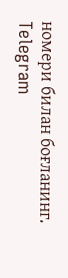номери билан боғланинг.
Telegram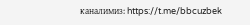каналимиз: https://t.me/bbcuzbek